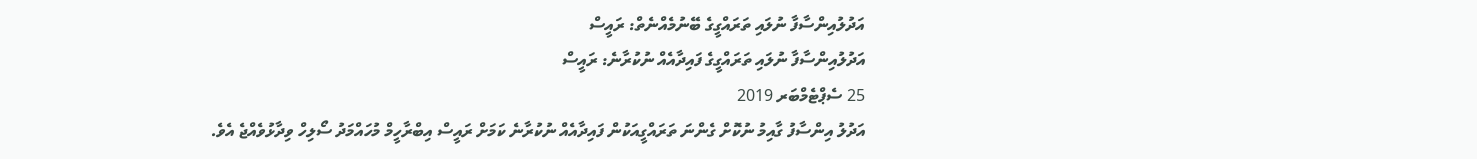އަދުލުއިންސާފާ ނުލައި ތަރައްގީގެ ބޭނުމެއްނެތް: ރައީސް
އަދުލުއިންސާފާ ނުލައި ތަރައްގީގެ ފައިދާއެއް ނުކުރާނެ: ރައީސް
25 ސެޕްޓެމްބަރ 2019
އަދުލު އިންސާފު ގާއިމު ނުކޮށް ގެންނަ ތަރައްގީއަކުން ފައިދާއެއް ނުކުރާނެ ކަމަށް ރައީސް އިބްރާހީމް މުހައްމަދު ސޯލިހް ވިދާޅުވެއްޖެ އެވެ.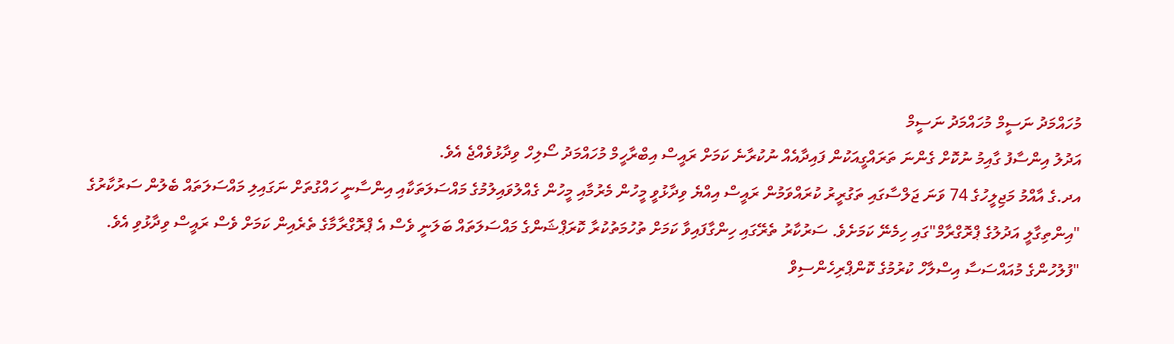މުހައްމަދު ނަސީމް މުހައްމަދު ނަސީމް
އަދުލު އިންސާފު ގާއިމު ނުކޮށް ގެންނަ ތަރައްގީއަކުން ފައިދާއެއް ނުކުރާނެ ކަމަށް ރައީސް އިބްރާހީމް މުހައްމަދު ސޯލިހް ވިދާޅުވެއްޖެ އެވެ.
އދ.ގެ އާއްމު މަޖިލީހުގެ 74 ވަނަ ޖަލްސާގައި ތަގުރީރު ކުރައްވަމުން ރައީސް އިއްޔެ ވިދާޅުވީ މީހުން މެރުމާއި މީހުން ގެއްލުވައިލުމުގެ މައްސަލަތަކާއި އިންސާނީ ހައްގުތަށް ނަގައިލި މައްސަލަތައް ބެލުން ސަރުކާރުގެ "އިންތިގާލީ އަދުލުގެ ޕްރޮގްރާމް"ގައި ހިމެނޭ ކަމަށެވެ. ސަރުކާރު ތެރޭގައި ހިންގާފައިވާ ކަމަށް ތުހުމަތުކުރާ ކޮރަޕްޝަންގެ މައްސަލަތައް ބަލަނީ ވެސް އެ ޕްރޮގްރާމާގެ ތެރެއިން ކަމަށް ވެސް ރައީސް ވިދާޅުވި އެވެ.
"ފުލުހުންގެ މުއައްސަސާ އިސްލާހް ކުރުމުގެ ކޮންޕްރިހެންސިވް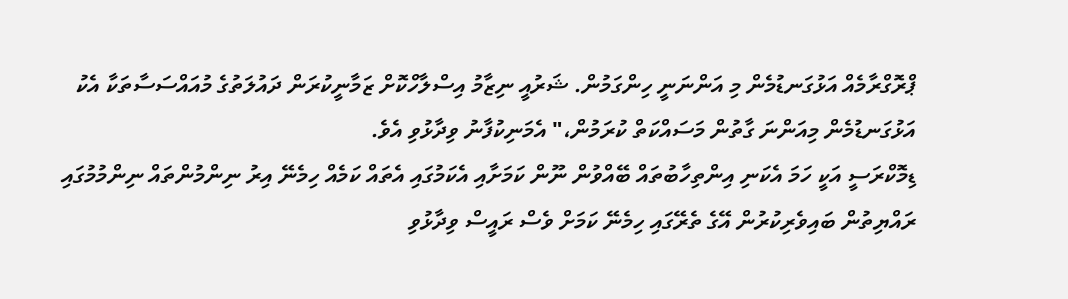ޕްރޮގްރާމެއް އަޅުގަނޑުމެން މި އަންނަނީ ހިންގަމުން. ޝަރުއީ ނިޒާމު އިސްލާހްކޮށް ޒަމާނީކުރަން ދައުލަތުގެ މުއައްސަސާތަކާ އެކު އަޅުގަނޑުމެން މިއަންނަ ގާތުން މަސައްކަތް ކުރަމުން،" އެމަނިކުފާނު ވިދާޅުވި އެވެ.
ޑިމޮކްރަސީ އަކީ ހަމަ އެކަނި އިންތިހާބުތައް ބޭއްވުން ނޫން ކަމަށާއި އެކަމުގައި އެތައް ކަމެއް ހިމެނޭ އިރު ނިންމުންތައް ނިންމުމުގައި ރައްޔިތުން ބައިވެރިކުރުން އޭގެ ތެރޭގައި ހިމެނޭ ކަމަށް ވެސް ރައީސް ވިދާޅުވި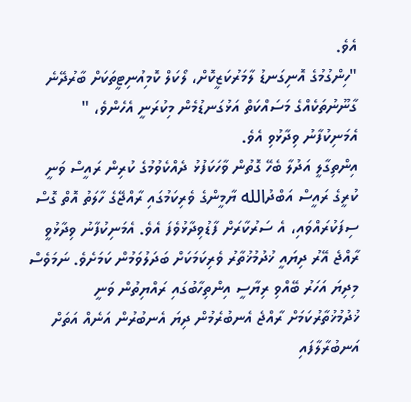އެވެ.
"ހިންގުމުގެ އޮނިގަނޑު ލާމަރުކަޒީކޮށް، ލޯކަލް ކޮމިއުނިޓީތަކަށް ބާރުދޭނެ ގާނޫނުތަކެއްގެ މަސައްކަތް އަޅުގަނޑުމެން މިކުރަނީ އެހެންވެ، " އެމަނިކުފާނު ވިދާޅުވި އެވެ.
އިންތިގާލީ އަދުލާ ބެހޭ ގޮތުން ވާހަކަފުޅު ދެއްކެވުމުގެ ކުރިން ރައީސް ވަނީ ކުރީގެ ރައީސް އަބްދުالله ޔާމީންގެ ވެރިކަމުގައި ރާއްޖޭގެ ހާލަތު އޮތް ގޮސް ސިފަކުރައްވައި، އެ ސަރުކާރަށް ފާޑުވިދާޅުވެފަ އެވެ. އެމަނިކުފާނު ވިދާޅުވީ ރާއްޖެ އޭރު ދިޔައީ ޚުދުމުޚުތާރު ވެރިކަމަކަށް ބަދަލުވަމުން ކަމަށެވެ. ނަމަވެސް މިދިޔަ އަހަރު ބޭއްވި ރިޔާސީ އިންތިހާބުގައި ރައްޔިތުން ވަނީ ޚުދުމުޚުތާރުކަމަށް ރާއްޖެ އެނބުރެމުން ދިޔަ އެނބުރުން އަނެއް އަތަށް އަނބުރާލާފައި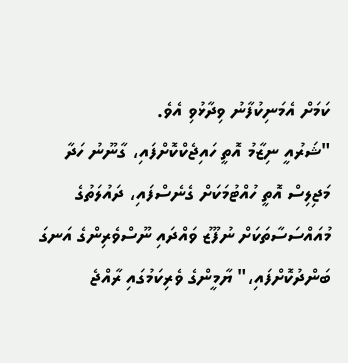ކަމަށް އެމަނިކުފާނު ވިދާޅުވި އެވެ.
"ޝަރުއީ ނިޒާމު އޮތީ ހައިޖެކްކޮށްފައި، ގާނޫނު ހަދާ މަޖިލިސް އޮތީ ހުއްޓުމަކަށް ގެނެސްފައި، ދައުލަތުގެ މުއައްސަސާތަކަށް ނުފޫޒު ވައްދައި ނޫސްވެރިންގެ އަނގަ ބަންދުކޮށްފައި،" ޔާމީންގެ ވެރިކަމުގައި ރާއްޖެ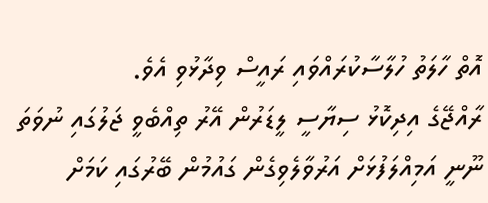އޮތް ހާލަތު ހުލާސާކުރައްވައި ރައީސް ވިދާޅުވި އެވެ.
ރާއްޖޭގެ އިދިކޮޅު ސިޔާސީ ލީޑަރުން އޭރު ތިއްބެވީ ޖަލުގައި ނުވަތަ ނޫނީ އަމިއްލަފުޅަށް އަރުވާލެވިގެން ގައުމުން ބޭރުގައި ކަމަށް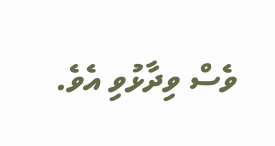ވެސް ވިދާޅުވި އެވެ.